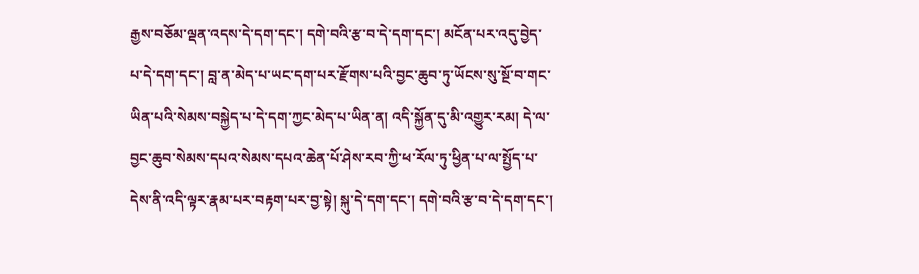རྒྱས་བཅོམ་ལྡན་འདས་དེ་དག་དང་། དགེ་བའི་རྩ་བ་དེ་དག་དང་། མངོན་པར་འདུ་བྱེད་པ་དེ་དག་དང་། བླ་ན་མེད་པ་ཡང་དག་པར་རྫོགས་པའི་བྱང་ཆུབ་ཏུ་ཡོངས་སུ་སྔོ་བ་གང་ཡིན་པའི་སེམས་བསྐྱེད་པ་དེ་དག་ཀྱང་མེད་པ་ཡིན་ན། འདི་སྐྱོན་དུ་མི་འགྱུར་རམ། དེ་ལ་བྱང་ཆུབ་སེམས་དཔའ་སེམས་དཔའ་ཆེན་པོ་ཤེས་རབ་ཀྱི་ཕ་རོལ་ཏུ་ཕྱིན་པ་ལ་སྤྱོད་པ་དེས་ནི་འདི་ལྟར་རྣམ་པར་བརྟག་པར་བྱ་སྟེ། སྐུ་དེ་དག་དང་། དགེ་བའི་རྩ་བ་དེ་དག་དང་།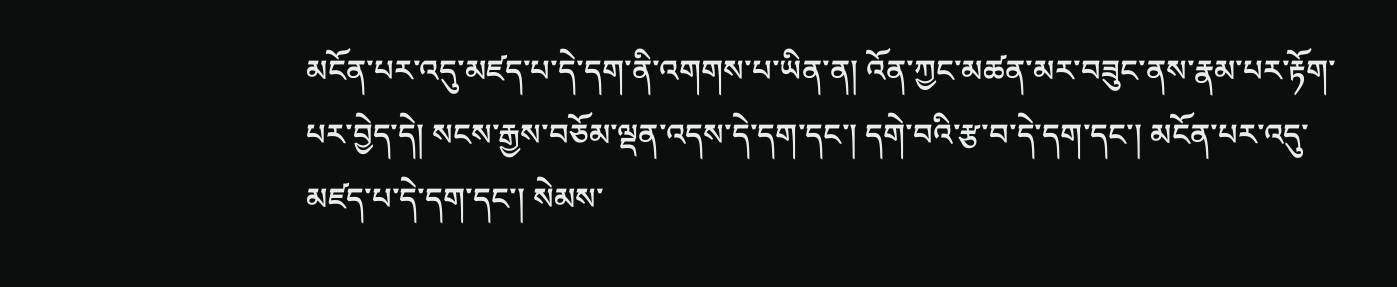མངོན་པར་འདུ་མཛད་པ་དེ་དག་ནི་འགགས་པ་ཡིན་ན། འོན་ཀྱང་མཚན་མར་བཟུང་ནས་རྣམ་པར་རྟོག་པར་བྱེད་དེ། སངས་རྒྱས་བཅོམ་ལྡན་འདས་དེ་དག་དང་། དགེ་བའི་རྩ་བ་དེ་དག་དང་། མངོན་པར་འདུ་མཛད་པ་དེ་དག་དང་། སེམས་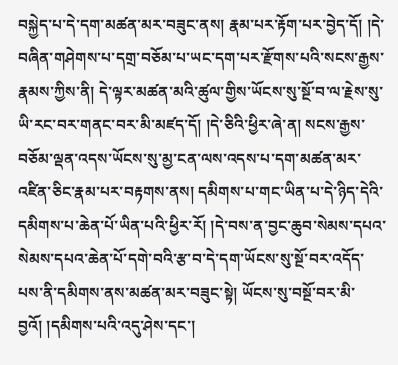བསྐྱེད་པ་དེ་དག་མཚན་མར་བཟུང་ནས། རྣམ་པར་རྟོག་པར་བྱེད་དོ། །དེ་བཞིན་གཤེགས་པ་དགྲ་བཅོམ་པ་ཡང་དག་པར་རྫོགས་པའི་སངས་རྒྱས་རྣམས་ཀྱིས་ནི། དེ་ལྟར་མཚན་མའི་ཚུལ་གྱིས་ཡོངས་སུ་སྔོ་བ་ལ་རྗེས་སུ་ཡི་རང་བར་གནང་བར་མི་མཛད་དོ། །དེ་ཅིའི་ཕྱིར་ཞེ་ན། སངས་རྒྱས་བཅོམ་ལྡན་འདས་ཡོངས་སུ་མྱ་ངན་ལས་འདས་པ་དག་མཚན་མར་འཛིན་ཅིང་རྣམ་པར་བརྟགས་ནས། དམིགས་པ་གང་ཡིན་པ་དེ་ཉིད་དེའི་དམིགས་པ་ཆེན་པོ་ཡིན་པའི་ཕྱིར་རོ། །དེ་བས་ན་བྱང་ཆུབ་སེམས་དཔའ་སེམས་དཔའ་ཆེན་པོ་དགེ་བའི་རྩ་བ་དེ་དག་ཡོངས་སུ་སྔོ་བར་འདོད་པས་ནི་དམིགས་ནས་མཚན་མར་བཟུང་སྟེ། ཡོངས་སུ་བསྔོ་བར་མི་བྱའོ། །དམིགས་པའི་འདུ་ཤེས་དང་།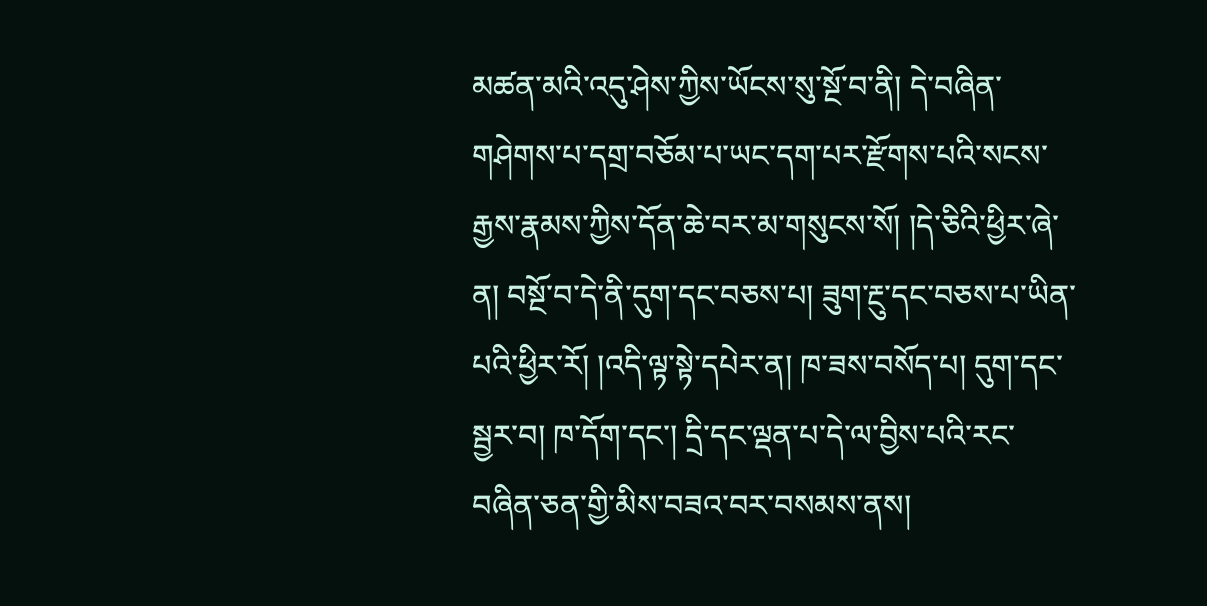མཚན་མའི་འདུ་ཤེས་ཀྱིས་ཡོངས་སུ་སྔོ་བ་ནི། དེ་བཞིན་གཤེགས་པ་དགྲ་བཅོམ་པ་ཡང་དག་པར་རྫོགས་པའི་སངས་རྒྱས་རྣམས་ཀྱིས་དོན་ཆེ་བར་མ་གསུངས་སོ། །དེ་ཅིའི་ཕྱིར་ཞེ་ན། བསྔོ་བ་དེ་ནི་དུག་དང་བཅས་པ། ཟུག་རྔུ་དང་བཅས་པ་ཡིན་པའི་ཕྱིར་རོ། །འདི་ལྟ་སྟེ་དཔེར་ན། ཁ་ཟས་བསོད་པ། དུག་དང་སྦྱར་བ། ཁ་དོག་དང་། དྲི་དང་ལྡན་པ་དེ་ལ་བྱིས་པའི་རང་བཞིན་ཅན་གྱི་མིས་བཟའ་བར་བསམས་ནས།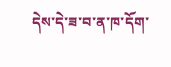དེས་དེ་ཟ་བ་ན་ཁ་དོག་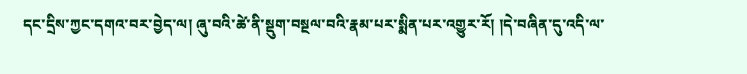དང་དྲིས་ཀྱང་དགའ་བར་བྱེད་ལ། ཞུ་བའི་ཚེ་ནི་སྡུག་བསྔལ་བའི་རྣམ་པར་སྨིན་པར་འགྱུར་རོ། །དེ་བཞིན་དུ་འདི་ལ་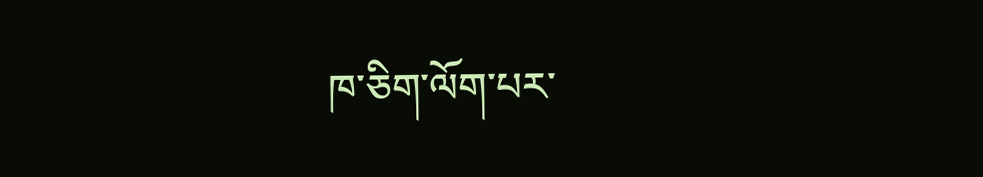ཁ་ཅིག་ལོག་པར་